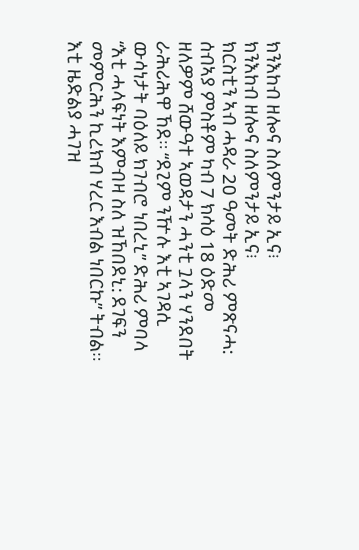ክንእከብ ዘሎና ስለምንታይ ኢና፧
ክንእከብ ዘሎና ስለምንታይ ኢና፧
ክርስቲን ኣብ ሓዳራ 20 ዓመት ድሕሪ ምጽናሓ: ሰብኣያ ምስቶም ካብ 7 ክሳዕ 18 ዕድመ ዘለዎም ሸውዓተ ኣወዳታን ሓንቲ ጓላን ሃንደበት ራሕሪሕዋ ኸደ። “ደጊም ንዅሉ እቲ ኣገዳሲ ውሳነታት ባዕለይ ክገብሮ ነበረኒ” ድሕሪ ምባላ “እቲ ሓላፍነት እምብዛ ስለ ዝኸበደኒ: ደገፍን መምርሕን ኪረክብ ሃረር እብል ነበርኩ” ትብል። እቲ ዜድልያ ሓገዝ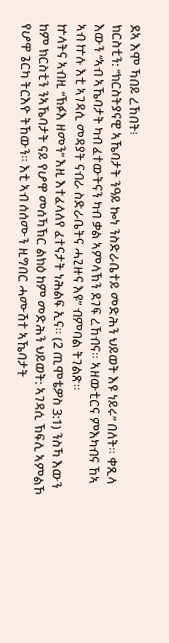ደኣ እሞ ኻበይ ረኸበት፧
ክርስቲን: “ክርስትያናዊ ኣኼባታት ንዓይ ኰነ ንስድራቤተይ መድሕን ህይወት እዩ ነይሩ” በለት። ቀጺላ እውን “ኣብ ኣኼባታት ካብ ፈተውትናን ካብ ቃል ኣምላኽን ደገፍ ረኸብና። ኣዘውቲርና ምእካብና ኸኣ ኣብ ኵሉ እቲ ኣገዳሲ መዳያት ናብራ ስድራቤትና ሓጊዙና እዩ” ብምባል ትገልጽ።
ኵላትና ኣብዚ “ኽፉእ ዘመን” እዚ እተፈላለየ ፈተናታት ነሕልፍ ኢና። (2 ጢሞቴዎስ 3:1) ንስኻ እውን ከም ክርስቲን ንኣኼባታት ናይ የሆዋ መሰኻኽር ልክዕ ከም መድሕን ህይወት: ኣገዳሲ ኽፍሊ ኣምልኾ የሆዋ ጌርካ ትርእዮ ትኸውን። እቲ ኣብ ሰሰሙን ዚግበር ሓሙሽተ ኣኼባታት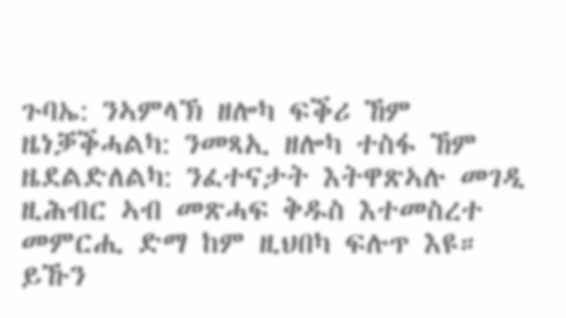ጉባኤ: ንኣምላኽ ዘሎካ ፍቕሪ ኸም ዜነቓቕሓልካ: ንመጻኢ ዘሎካ ተስፋ ኸም ዜደልድለልካ: ንፈተናታት እትዋጽኣሉ መገዲ ዚሕብር ኣብ መጽሓፍ ቅዱስ እተመስረተ መምርሒ ድማ ከም ዚህበካ ፍሉጥ እዩ።
ይኹን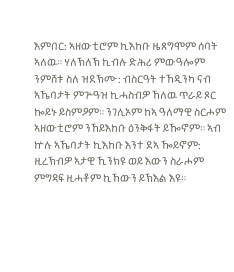እምበር: ኣዘውቲሮም ኪእከቡ ዜጸግሞም ሰባት ኣለዉ። ሃለኽለኽ ኪብሉ ድሕሪ ምውዓሎም ንምሸቱ ስለ ዝደኽሙ: ብስርዓት ተኸዲንካ ናብ ኣኼባታት ምጕዓዝ ኪሓስብዎ ኸለዉ ጥራይ ጾር ኰይኑ ይስምዖም። ንገሊኦም ከኣ ዓለማዊ ስርሖም ኣዘውቲሮም ንኸይእከቡ ዕንቅፋት ይዀኖም። ኣብ ኵሉ ኣኼባታት ኪእከቡ እንተ ደኣ ዀይኖም: ዚረኽብዎ ኣታዊ ኺንክዩ ወይ እውን ስራሖም ምግዳፍ ዚሓቶም ኪኸውን ይኽእል እዩ።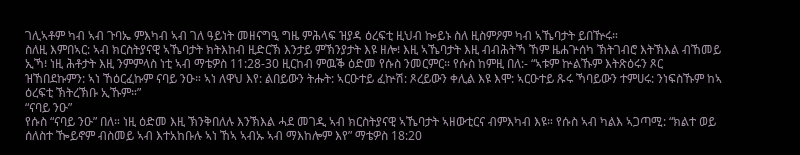ገሊኣቶም ካብ ኣብ ጉባኤ ምእካብ ኣብ ገለ ዓይነት መዘናግዒ ግዜ ምሕላፍ ዝያዳ ዕረፍቲ ዚህብ ኰይኑ ስለ ዚስምዖም ካብ ኣኼባታት ይበዅሩ።
ስለዚ እምበኣር: ኣብ ክርስትያናዊ ኣኼባታት ክትእከብ ዚድርኽ እንታይ ምኽንያታት እዩ ዘሎ፧ እዚ ኣኼባታት እዚ ብብሕትኻ ኸም ዜሐጕሰካ ኽትገብሮ እትኽእል ብኸመይ ኢኻ፧ ነዚ ሕቶታት እዚ ንምምላስ ነቲ ኣብ ማቴዎስ 11:28-30 ዚርከብ ምዉቕ ዕድመ የሱስ ንመርምር። የሱስ ከምዚ በለ:- “ኣቱም ኵልኹም እትጽዕሩን ጾር ዝኸበደኩምን: ኣነ ኸዕርፈኩም ናባይ ንዑ። ኣነ ለዋህ እየ: ልበይውን ትሑት: ኣርዑተይ ፈኵሽ: ጾረይውን ቀሊል እዩ እሞ: ኣርዑተይ ጹሩ ኻባይውን ተምሀሩ: ንነፍስኹም ከኣ ዕረፍቲ ኽትረኽቡ ኢኹም።”
“ናባይ ንዑ”
የሱስ “ናባይ ንዑ” በለ። ነዚ ዕድመ እዚ ኽንቅበለሉ እንኽእል ሓደ መገዲ ኣብ ክርስትያናዊ ኣኼባታት ኣዘውቲርና ብምእካብ እዩ። የሱስ ኣብ ካልእ ኣጋጣሚ: “ክልተ ወይ ሰለስተ ዀይኖም ብስመይ ኣብ እተአከቡሉ ኣነ ኸኣ ኣብኡ ኣብ ማእከሎም እየ” ማቴዎስ 18:20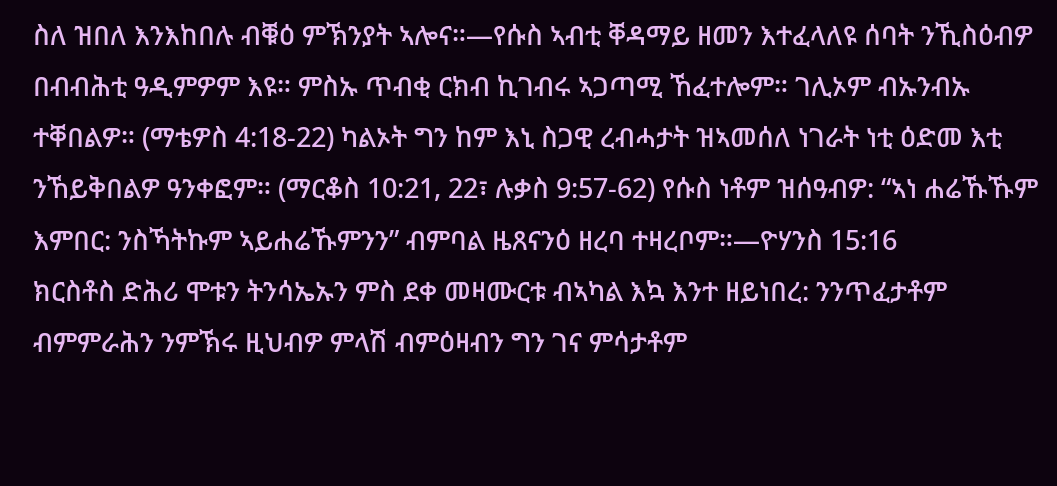ስለ ዝበለ እንእከበሉ ብቑዕ ምኽንያት ኣሎና።—የሱስ ኣብቲ ቐዳማይ ዘመን እተፈላለዩ ሰባት ንኺስዕብዎ በብብሕቲ ዓዲምዎም እዩ። ምስኡ ጥብቂ ርክብ ኪገብሩ ኣጋጣሚ ኸፈተሎም። ገሊኦም ብኡንብኡ ተቐበልዎ። (ማቴዎስ 4:18-22) ካልኦት ግን ከም እኒ ስጋዊ ረብሓታት ዝኣመሰለ ነገራት ነቲ ዕድመ እቲ ንኸይቅበልዎ ዓንቀፎም። (ማርቆስ 10:21, 22፣ ሉቃስ 9:57-62) የሱስ ነቶም ዝሰዓብዎ: “ኣነ ሐሬኹኹም እምበር: ንስኻትኩም ኣይሐሬኹምንን” ብምባል ዜጸናንዕ ዘረባ ተዛረቦም።—ዮሃንስ 15:16
ክርስቶስ ድሕሪ ሞቱን ትንሳኤኡን ምስ ደቀ መዛሙርቱ ብኣካል እኳ እንተ ዘይነበረ: ንንጥፈታቶም ብምምራሕን ንምኽሩ ዚህብዎ ምላሽ ብምዕዛብን ግን ገና ምሳታቶም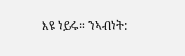እዩ ነይሩ። ንኣብነት: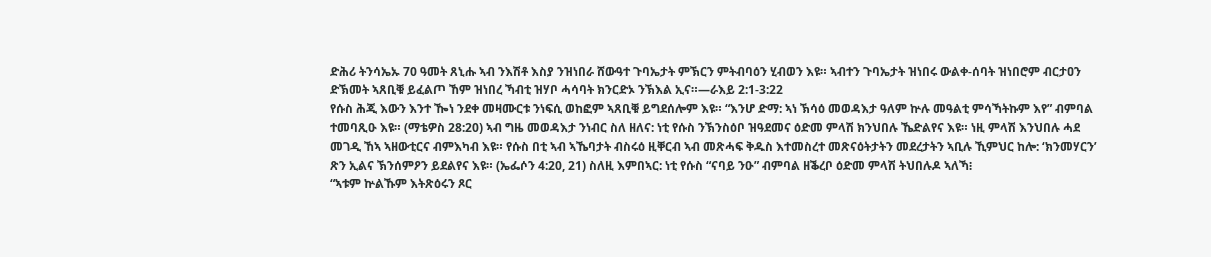ድሕሪ ትንሳኤኡ 70 ዓመት ጸኒሑ ኣብ ንእሽቶ እስያ ንዝነበራ ሸውዓተ ጉባኤታት ምኽርን ምትብባዕን ሂብወን እዩ። ኣብተን ጉባኤታት ዝነበሩ ውልቀ-ሰባት ዝነበሮም ብርታዐን ድኽመት ኣጸቢቑ ይፈልጦ ኸም ዝነበረ ኻብቲ ዝሃቦ ሓሳባት ክንርድኦ ንኽእል ኢና።—ራእይ 2:1-3:22
የሱስ ሕጂ እውን እንተ ዀነ ንደቀ መዛሙርቱ ንነፍሲ ወከፎም ኣጸቢቑ ይግደሰሎም እዩ። “እንሆ ድማ: ኣነ ኽሳዕ መወዳእታ ዓለም ኵሉ መዓልቲ ምሳኻትኩም እየ” ብምባል ተመባጺዑ እዩ። (ማቴዎስ 28:20) ኣብ ግዜ መወዳእታ ንነብር ስለ ዘለና: ነቲ የሱስ ንኽንስዕቦ ዝዓደመና ዕድመ ምላሽ ክንህበሉ ኼድልየና እዩ። ነዚ ምላሽ እንህበሉ ሓደ መገዲ ኸኣ ኣዘውቲርና ብምእካብ እዩ። የሱስ በቲ ኣብ ኣኼባታት ብስሩዕ ዚቐርብ ኣብ መጽሓፍ ቅዱስ እተመስረተ መጽናዕትታትን መደረታትን ኣቢሉ ኺምህር ከሎ: ‘ክንመሃርን’ ጽን ኢልና ኽንሰምዖን ይደልየና እዩ። (ኤፌሶን 4:20, 21) ስለዚ እምበኣር: ነቲ የሱስ “ናባይ ንዑ” ብምባል ዘቕረቦ ዕድመ ምላሽ ትህበሉዶ ኣለኻ፧
“ኣቱም ኵልኹም እትጽዕሩን ጾር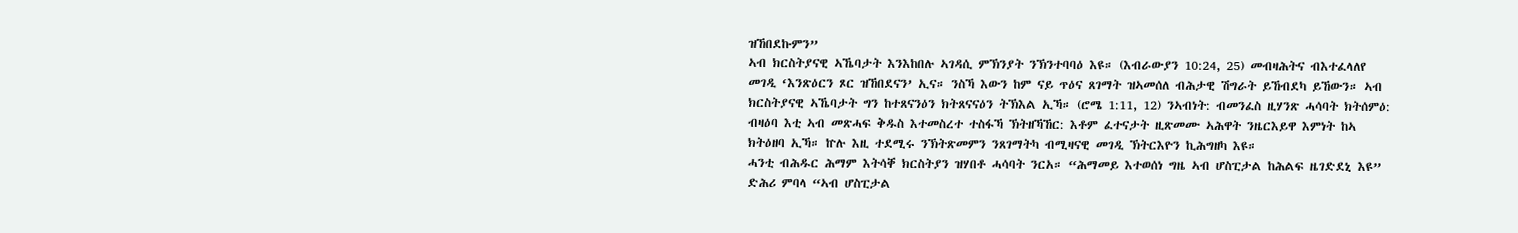ዝኸበደኩምን”
ኣብ ክርስትያናዊ ኣኼባታት እንእከበሉ ኣገዳሲ ምኽንያት ንኽንተባባዕ እዩ። (እብራውያን 10:24, 25) መብዛሕትና ብእተፈላለየ መገዲ ‘እንጽዕርን ጾር ዝኸበደናን’ ኢና። ንስኻ እውን ከም ናይ ጥዕና ጸገማት ዝኣመሰለ ብሕታዊ ሽግራት ይኸብደካ ይኸውን። ኣብ ክርስትያናዊ ኣኼባታት ግን ከተጸናንዕን ክትጸናናዕን ትኽእል ኢኻ። (ሮሜ 1:11, 12) ንኣብነት: ብመንፈስ ዚሃንጽ ሓሳባት ክትሰምዕ: ብዛዕባ እቲ ኣብ መጽሓፍ ቅዱስ እተመስረተ ተስፋኻ ኽትዘኻኸር: እቶም ፈተናታት ዚጽመሙ ኣሕዋት ንዜርእይዋ እምነት ከኣ ክትዕዘባ ኢኻ። ኵሉ እዚ ተደሚሩ ንኽትጽመምን ንጸገማትካ ብሚዛናዊ መገዲ ኽትርእዮን ኪሕግዘካ እዩ።
ሓንቲ ብሕዱር ሕማም እትሳቐ ክርስትያን ዝሃበቶ ሓሳባት ንርአ። “ሕማመይ እተወሰነ ግዜ ኣብ ሆስፒታል ከሕልፍ ዜገድደኒ እዩ” ድሕሪ ምባላ “ኣብ ሆስፒታል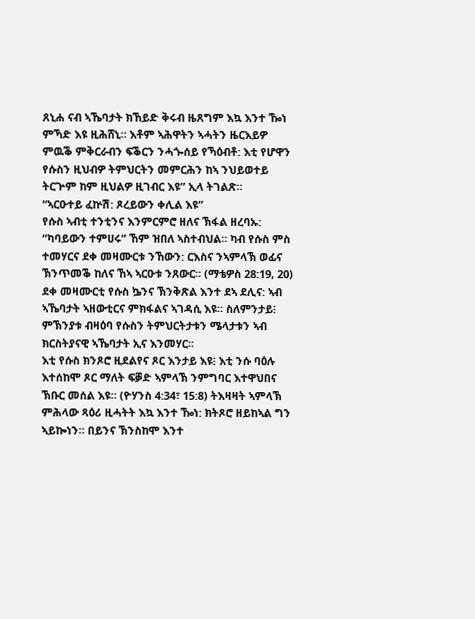ጸኒሐ ናብ ኣኼባታት ክኸይድ ቅሩብ ዜጸግም እኳ እንተ ዀነ ምኻድ እዩ ዚሕሸኒ። እቶም ኣሕዋትን ኣሓትን ዜርእይዎ ምዉቕ ምቅርራብን ፍቕርን ንሓጐሰይ የኻዕብቶ: እቲ የሆዋን የሱስን ዚህብዎ ትምህርትን መምርሕን ከኣ ንህይወተይ ትርጕም ከም ዚህልዎ ዚገብር እዩ” ኢላ ትገልጽ።
“ኣርዑተይ ፈኵሽ: ጾረይውን ቀሊል እዩ”
የሱስ ኣብቲ ተንቲንና እንምርምሮ ዘለና ኽፋል ዘረባኡ: “ካባይውን ተምሀሩ” ኸም ዝበለ ኣስተብህል። ካብ የሱስ ምስ ተመሃርና ደቀ መዛሙርቱ ንኸውን: ርእስና ንኣምላኽ ወፊና ኽንጥመቕ ከለና ኸኣ ኣርዑቱ ንጸውር። (ማቴዎስ 28:19, 20) ደቀ መዛሙርቲ የሱስ ኴንና ኽንቅጽል እንተ ደኣ ደሊና: ኣብ ኣኼባታት ኣዘውቲርና ምክፋልና ኣገዳሲ እዩ። ስለምንታይ፧ ምኽንያቱ ብዛዕባ የሱስን ትምህርትታቱን ሜላታቱን ኣብ ክርስትያናዊ ኣኼባታት ኢና እንመሃር።
እቲ የሱስ ክንጾሮ ዚደልየና ጾር እንታይ እዩ፧ እቲ ንሱ ባዕሉ እተሰከሞ ጾር ማለት ፍቓድ ኣምላኽ ንምግባር እተዋህበና ኽቡር መሰል እዩ። (ዮሃንስ 4:34፣ 15:8) ትእዛዛት ኣምላኽ ምሕላው ጻዕሪ ዚሓትት እኳ እንተ ዀነ: ክትጾሮ ዘይከኣል ግን ኣይኰነን። በይንና ኽንስከሞ እንተ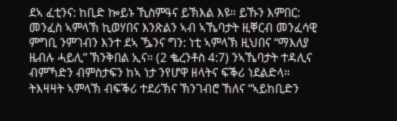ደኣ ፈቲንና: ከቢድ ኰይኑ ኺስምዓና ይኽእል እዩ። ይኹን እምበር: መንፈስ ኣምላኽ ኪወሃበና እንጽልን ኣብ ኣኼባታት ዚቐርብ መንፈሳዊ ምግቢ ንምገብን እንተ ደኣ ዄንና ግን: ነቲ ኣምላኽ ዚህበና “ማእለያ ዜብሉ ሓይሊ” ኽንቅበል ኢና። (2 ቈረንቶስ 4:7) ንኣኼባታት ተዳሊና ብምኻድን ብምስታፍን ከኣ ነታ ንየሆዋ ዘላትና ፍቕሪ ነደልድላ። ትእዛዛት ኣምላኽ ብፍቕሪ ተደሪኽና ኽንገብሮ ኸለና “ኣይከቢድን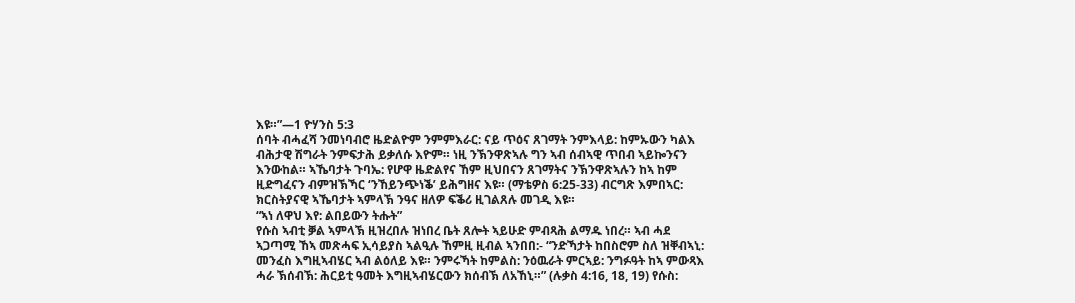እዩ።”—1 ዮሃንስ 5:3
ሰባት ብሓፈሻ ንመነባብሮ ዜድልዮም ንምምእራር: ናይ ጥዕና ጸገማት ንምእላይ: ከምኡውን ካልእ ብሕታዊ ሽግራት ንምፍታሕ ይቃለሱ እዮም። ነዚ ንኽንዋጽኣሉ ግን ኣብ ሰብኣዊ ጥበብ ኣይኰንናን እንውከል። ኣኼባታት ጉባኤ: የሆዋ ዜድልየና ኸም ዚህበናን ጸገማትና ንኽንዋጽኣሉን ከኣ ከም ዚድግፈናን ብምዝኽኻር ‘ንኸይንጭነቕ’ ይሕግዘና እዩ። (ማቴዎስ 6:25-33) ብርግጽ እምበኣር: ክርስትያናዊ ኣኼባታት ኣምላኽ ንዓና ዘለዎ ፍቕሪ ዚገልጸሉ መገዲ እዩ።
“ኣነ ለዋህ እየ: ልበይውን ትሑት”
የሱስ ኣብቲ ቓል ኣምላኽ ዚዝረበሉ ዝነበረ ቤት ጸሎት ኣይሁድ ምብጻሕ ልማዱ ነበረ። ኣብ ሓደ ኣጋጣሚ ኸኣ መጽሓፍ ኢሳይያስ ኣልዒሉ ኸምዚ ዚብል ኣንበበ:- “ንድኻታት ከበስሮም ስለ ዝቐብኣኒ: መንፈስ እግዚኣብሄር ኣብ ልዕለይ እዩ። ንምሩኻት ከምልስ: ንዕዉራት ምርኣይ: ንግፉዓት ከኣ ምውጻእ ሓራ ኽሰብኽ: ሕርይቲ ዓመት እግዚኣብሄርውን ክሰብኽ ለአኸኒ።” (ሉቃስ 4:16, 18, 19) የሱስ: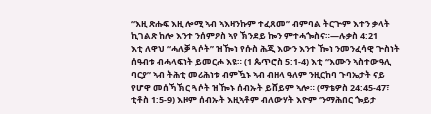“እዚ ጽሑፍ እዚ ሎሚ ኣብ ኣእዛንኩም ተፈጸመ” ብምባል ትርጕም እተን ቃላት ኪገልጽ ከሎ እንተ ንሰምዖስ ኣየ ኽንደይ ኰን ምተሓጐስና።—ሉቃስ 4:21
እቲ ለዋህ “ሓለቓ ጓሶት” ዝዀነ የሱስ ሕጂ እውን እንተ ዀነ ንመንፈሳዊ ጕስነት ሰዓብቱ ብሓላፍነት ይመርሖ እዩ። (1 ጴጥሮስ 5:1-4) እቲ “እሙን ኣስተውዓሊ ባርያ” ኣብ ትሕቲ መሪሕነቱ ብምዃኑ ኣብ ብዘላ ዓለም ንዚርከባ ጉባኤታት ናይ የሆዋ መሰኻኽር ጓሶት ዝዀኑ ሰብኡት ይሸይም ኣሎ። (ማቴዎስ 24:45-47፣ ቲቶስ 1:5-9) እዞም ሰብኡት እዚኣቶም ብለውሃት እዮም ‘ንማሕበር ጐይታ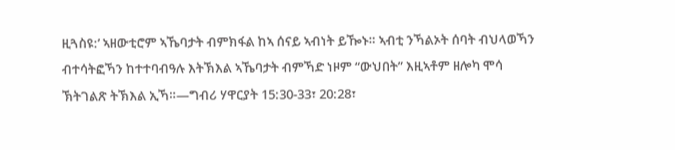ዚጓስዩ:’ ኣዘውቲሮም ኣኼባታት ብምክፋል ከኣ ሰናይ ኣብነት ይዀኑ። ኣብቲ ንኻልኦት ሰባት ብህላወኻን ብተሳትፎኻን ከተተባብዓሉ እትኽእል ኣኼባታት ብምኻድ ነዞም “ውህበት” እዚኣቶም ዘሎካ ሞሳ ኽትገልጽ ትኽእል ኢኻ።—ግብሪ ሃዋርያት 15:30-33፣ 20:28፣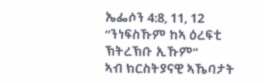ኤፌሶን 4:8, 11, 12
“ንነፍስኹም ከኣ ዕረፍቲ ኽትረኽቡ ኢኹም”
ኣብ ክርስትያናዊ ኣኼባታት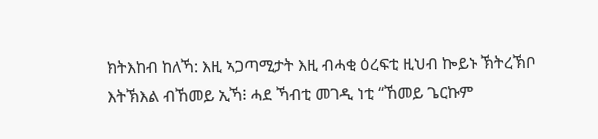ክትእከብ ከለኻ: እዚ ኣጋጣሚታት እዚ ብሓቂ ዕረፍቲ ዚህብ ኰይኑ ኽትረኽቦ እትኽእል ብኸመይ ኢኻ፧ ሓደ ኻብቲ መገዲ ነቲ “ኸመይ ጌርኩም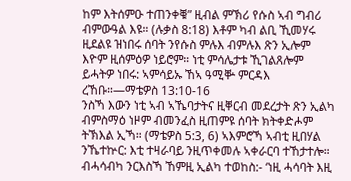ከም እትሰምዑ ተጠንቀቑ” ዚብል ምኽሪ የሱስ ኣብ ግብሪ ብምውዓል እዩ። (ሉቃስ 8:18) እቶም ካብ ልቢ ኺመሃሩ ዚደልዩ ዝነበሩ ሰባት ንየሱስ ምሉእ ብምሉእ ጽን ኢሎም እዮም ዚሰምዕዎ ነይሮም። ነቲ ምሳሌታቱ ኺገልጸሎም ይሓትዎ ነበሩ: ኣምሳይኡ ኸኣ ዓሚቝ ምርዳእ ረኸቡ።—ማቴዎስ 13:10-16
ንስኻ እውን ነቲ ኣብ ኣኼባታትና ዚቐርብ መደረታት ጽን ኢልካ ብምስማዕ ነዞም ብመንፈስ ዚጠምዩ ሰባት ክትቀድሖም ትኽእል ኢኻ። (ማቴዎስ 5:3, 6) ኣእምሮኻ ኣብቲ ዚበሃል ንኼተኵር: እቲ ተዛራባይ ንዚጥቀመሉ ኣቀራርባ ተኸታተሎ። ብሓሳብካ ንርእስኻ ኸምዚ ኢልካ ተወከስ:- ‘ነዚ ሓሳባት እዚ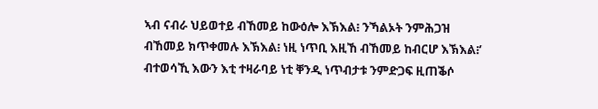ኣብ ናብራ ህይወተይ ብኸመይ ከውዕሎ እኽእል፧ ንኻልኦት ንምሕጋዝ ብኸመይ ክጥቀመሉ እኽእል፧ ነዚ ነጥቢ እዚኸ ብኸመይ ከብርሆ እኽእል፧’ ብተወሳኺ እውን እቲ ተዛራባይ ነቲ ቐንዲ ነጥብታቱ ንምድጋፍ ዚጠቕሶ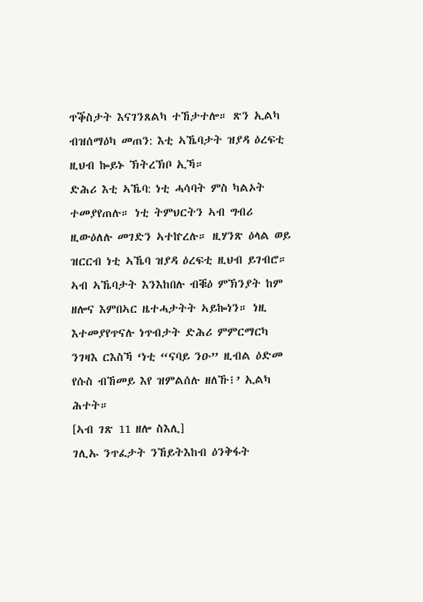ጥቕስታት እናገንጸልካ ተኸታተሎ። ጽን ኢልካ ብዝሰማዕካ መጠን: እቲ ኣኼባታት ዝያዳ ዕረፍቲ ዚህብ ኰይኑ ኽትረኽቦ ኢኻ።
ድሕሪ እቲ ኣኼባ: ነቲ ሓሳባት ምስ ካልኦት ተመያየጠሉ። ነቲ ትምህርትን ኣብ ግብሪ ዚውዕለሉ መገድን ኣተኵረሉ። ዚሃንጽ ዕላል ወይ ዝርርብ ነቲ ኣኼባ ዝያዳ ዕረፍቲ ዚህብ ይገብሮ።
ኣብ ኣኼባታት እንእከበሉ ብቑዕ ምኽንያት ከም ዘሎና እምበኣር ዜተሓታትት ኣይኰነን። ነዚ እተመያየጥናሉ ነጥብታት ድሕሪ ምምርማርካ ንገዛእ ርእስኻ ‘ነቲ “ናባይ ንዑ” ዚብል ዕድመ የሱስ ብኸመይ እየ ዝምልሰሉ ዘለኹ፧’ ኢልካ ሕተት።
[ኣብ ገጽ 11 ዘሎ ስእሊ]
ገሊኡ ንጥፈታት ንኸይትእከብ ዕንቅፋት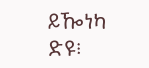ይዀነካ ድዩ፧